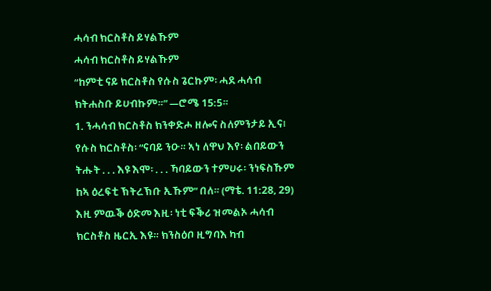ሓሳብ ክርስቶስ ይሃልኹም
ሓሳብ ክርስቶስ ይሃልኹም
“ከምቲ ናይ ክርስቶስ የሱስ ጌርኩም፡ ሓደ ሓሳብ ክትሐስቡ ይሀብኩም።” —ሮሜ 15:5።
1. ንሓሳብ ክርስቶስ ክንቀድሖ ዘሎና ስለምንታይ ኢና፧
የሱስ ክርስቶስ፡ “ናባይ ንዑ። ኣነ ለዋህ እየ፡ ልበይውን ትሑት . . . እዩ እሞ፡ . . . ኻባይውን ተምሀሩ፡ ንነፍስኹም ከኣ ዕረፍቲ ኽትረኽቡ ኢኹም” በለ። (ማቴ. 11:28, 29) እዚ ምዉቕ ዕድመ እዚ፡ ነቲ ፍቕሪ ዝመልኦ ሓሳብ ክርስቶስ ዜርኢ እዩ። ክንስዕቦ ዚግባእ ካብ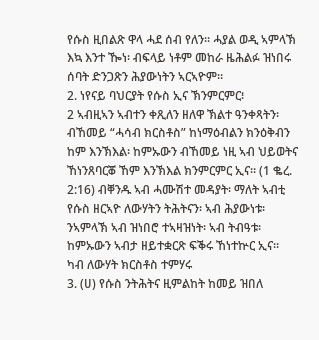የሱስ ዚበልጽ ዋላ ሓደ ሰብ የለን። ሓያል ወዲ ኣምላኽ እኳ እንተ ዀነ፡ ብፍላይ ነቶም መከራ ዜሕልፉ ዝነበሩ ሰባት ድንጋጽን ሕያውነትን ኣርኣዮም።
2. ነየናይ ባህርያት የሱስ ኢና ኽንምርምር፧
2 ኣብዚኣን ኣብተን ቀጺለን ዘለዋ ኽልተ ዓንቀጻትን፡ ብኸመይ “ሓሳብ ክርስቶስ” ከነማዕብልን ክንዕቅብን ከም እንኽእል፡ ከምኡውን ብኸመይ ነዚ ኣብ ህይወትና ኸነንጸባርቖ ኸም እንኽእል ክንምርምር ኢና። (1 ቈረ. 2:16) ብቐንዱ ኣብ ሓሙሽተ መዳያት፡ ማለት ኣብቲ የሱስ ዘርኣዮ ለውሃትን ትሕትናን፡ ኣብ ሕያውነቱ፡ ንኣምላኽ ኣብ ዝነበሮ ተኣዛዝነት፡ ኣብ ትብዓቱ፡ ከምኡውን ኣብታ ዘይተቋርጽ ፍቕሩ ኸነተኵር ኢና።
ካብ ለውሃት ክርስቶስ ተምሃሩ
3. (ሀ) የሱስ ንትሕትና ዚምልከት ከመይ ዝበለ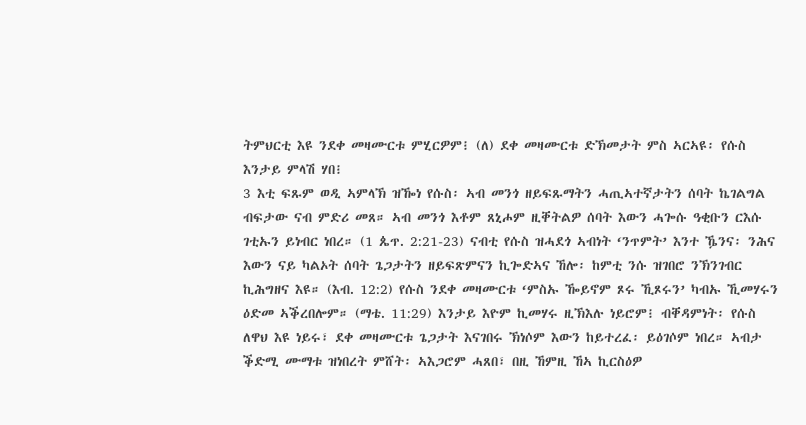ትምህርቲ እዩ ንደቀ መዛሙርቱ ምሂርዎም፧ (ለ) ደቀ መዛሙርቱ ድኽመታት ምስ ኣርኣዩ፡ የሱስ እንታይ ምላሽ ሃበ፧
3 እቲ ፍጹም ወዲ ኣምላኽ ዝዀነ የሱስ፡ ኣብ መንጎ ዘይፍጹማትን ሓጢኣተኛታትን ሰባት ኬገልግል ብፍታው ናብ ምድሪ መጸ። ኣብ መንጎ እቶም ጸኒሖም ዚቐትልዎ ሰባት እውን ሓጐሱ ዓቂቡን ርእሱ ገቲኡን ይነብር ነበረ። (1 ጴጥ. 2:21-23) ናብቲ የሱስ ዝሓደጎ ኣብነት ‘ንጥምት’ እንተ ዄንና፡ ንሕና እውን ናይ ካልኦት ሰባት ጌጋታትን ዘይፍጽምናን ኪጐድኣና ኸሎ፡ ከምቲ ንሱ ዝገበሮ ንኽንገብር ኪሕግዘና እዩ። (እብ. 12:2) የሱስ ንደቀ መዛሙርቱ ‘ምስኡ ዀይኖም ጾሩ ኺጾሩን’ ካብኡ ኺመሃሩን ዕድመ ኣቕረበሎም። (ማቴ. 11:29) እንታይ እዮም ኪመሃሩ ዚኽእሉ ነይሮም፧ ብቐዳምነት፡ የሱስ ለዋህ እዩ ነይሩ፣ ደቀ መዛሙርቱ ጌጋታት እናገበሩ ኽነሶም እውን ከይተረፈ፡ ይዕገሶም ነበረ። ኣብታ ቕድሚ ሙማቱ ዝነበረት ምሸት፡ ኣእጋሮም ሓጸበ፣ በዚ ኸምዚ ኸኣ ኪርስዕዎ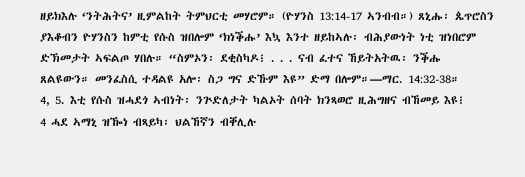ዘይክእሉ ‘ንትሕትና’ ዚምልከት ትምህርቲ መሃሮም። (ዮሃንስ 13:14-17 ኣንብብ።) ጸኒሑ፡ ጴጥሮስን ያእቆብን ዮሃንስን ከምቲ የሱስ ዝበሎም ‘ክነቕሑ’ እኳ እንተ ዘይከኣሉ፡ ብሕያውነት ነቲ ዝነበሮም ድኽመታት ኣፍልጦ ሃበሉ። “ስምኦን፡ ደቂስካዶ፧ . . . ናብ ፈተና ኸይትአትዉ፡ ንቕሑ ጸልዩውን። መንፈስሲ ተዳልዩ አሎ፡ ስጋ ግና ድኹም እዩ” ድማ በሎም።—ማር. 14:32-38።
4, 5. እቲ የሱስ ዝሓደጎ ኣብነት፡ ንጕድለታት ካልኦት ሰባት ክንጻወሮ ዚሕግዘና ብኸመይ እዩ፧
4 ሓደ ኣማኒ ዝዀነ ብጻይካ፡ ህልኸኛን ብቐሊሉ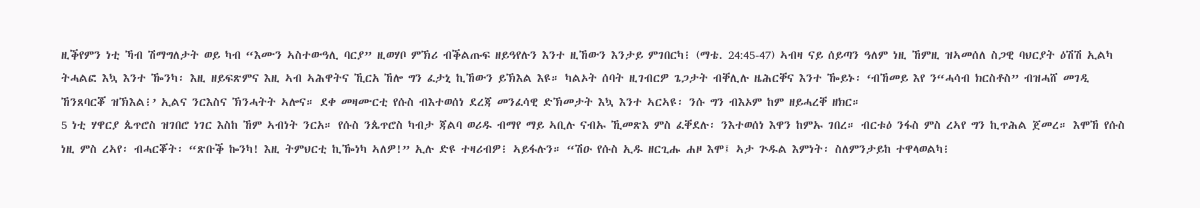ዚቕየምን ነቲ ኻብ ሽማግለታት ወይ ካብ “እሙን ኣስተውዓሊ ባርያ” ዚወሃቦ ምኽሪ ብቕልጡፍ ዘይዓየሉን እንተ ዚኸውን እንታይ ምገበርካ፧ (ማቴ. 24:45-47) ኣብዛ ናይ ሰይጣን ዓለም ነዚ ኸምዚ ዝኣመሰለ ስጋዊ ባህርያት ዕሽሽ ኢልካ ትሓልፎ እኳ እንተ ዀንካ፡ እዚ ዘይፍጽምና እዚ ኣብ ኣሕዋትና ኺርአ ኸሎ ግን ፈታኒ ኪኸውን ይኽእል እዩ። ካልኦት ሰባት ዚገብርዎ ጌጋታት ብቐሊሉ ዜሕርቐና እንተ ዀይኑ፡ ‘ብኸመይ እየ ን“ሓሳብ ክርስቶስ” ብዝሓሸ መገዲ ኸንጸባርቖ ዝኽእል፧’ ኢልና ንርእስና ኽንሓትት ኣሎና። ደቀ መዛሙርቲ የሱስ ብእተወሰነ ደረጃ መንፈሳዊ ድኽመታት እኳ እንተ ኣርኣዩ፡ ንሱ ግን ብእኦም ከም ዘይሓረቐ ዘክር።
5 ነቲ ሃዋርያ ጴጥሮስ ዝገበሮ ነገር እስከ ኸም ኣብነት ንርአ። የሱስ ንጴጥሮስ ካብታ ጃልባ ወሪዱ ብማየ ማይ ኣቢሉ ናብኡ ኺመጽእ ምስ ፈቐደሉ፡ ንእተወሰነ እዋን ከምኡ ገበረ። ብርቱዕ ንፋስ ምስ ረኣየ ግን ኪጥሕል ጀመረ። እሞኸ የሱስ ነዚ ምስ ረኣየ፡ ብሓርቖት፡ “ጽቡቕ ኰንካ! እዚ ትምህርቲ ኪዀነካ ኣለዎ!” ኢሉ ድዩ ተዛሪብዎ፧ ኣይፋሉን። “ሽዑ የሱስ ኢዱ ዘርጊሑ ሐዞ እሞ፤ ኣታ ጕዱል እምነት፡ ስለምንታይከ ተዋላወልካ፧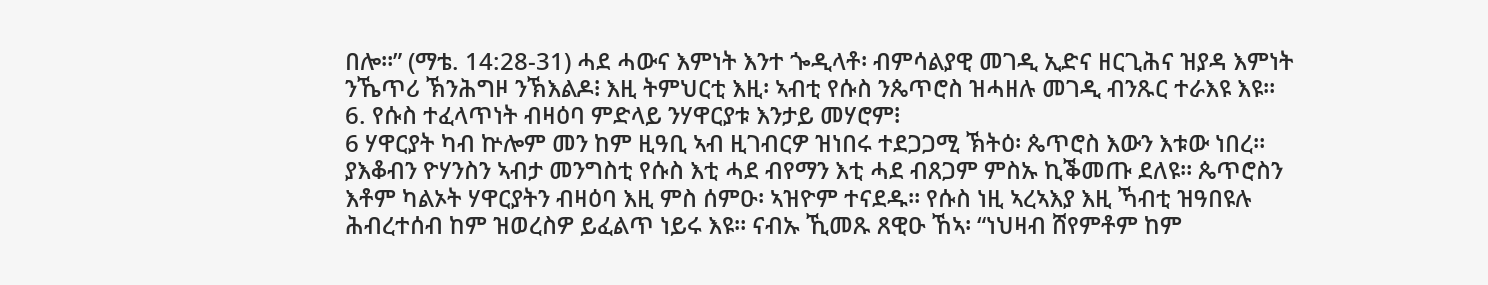በሎ።” (ማቴ. 14:28-31) ሓደ ሓውና እምነት እንተ ጐዲላቶ፡ ብምሳልያዊ መገዲ ኢድና ዘርጊሕና ዝያዳ እምነት ንኼጥሪ ኽንሕግዞ ንኽእልዶ፧ እዚ ትምህርቲ እዚ፡ ኣብቲ የሱስ ንጴጥሮስ ዝሓዘሉ መገዲ ብንጹር ተራእዩ እዩ።
6. የሱስ ተፈላጥነት ብዛዕባ ምድላይ ንሃዋርያቱ እንታይ መሃሮም፧
6 ሃዋርያት ካብ ኵሎም መን ከም ዚዓቢ ኣብ ዚገብርዎ ዝነበሩ ተደጋጋሚ ኽትዕ፡ ጴጥሮስ እውን እቱው ነበረ። ያእቆብን ዮሃንስን ኣብታ መንግስቲ የሱስ እቲ ሓደ ብየማን እቲ ሓደ ብጸጋም ምስኡ ኪቕመጡ ደለዩ። ጴጥሮስን እቶም ካልኦት ሃዋርያትን ብዛዕባ እዚ ምስ ሰምዑ፡ ኣዝዮም ተናደዱ። የሱስ ነዚ ኣረኣእያ እዚ ኻብቲ ዝዓበዩሉ ሕብረተሰብ ከም ዝወረስዎ ይፈልጥ ነይሩ እዩ። ናብኡ ኺመጹ ጸዊዑ ኸኣ፡ “ነህዛብ ሸየምቶም ከም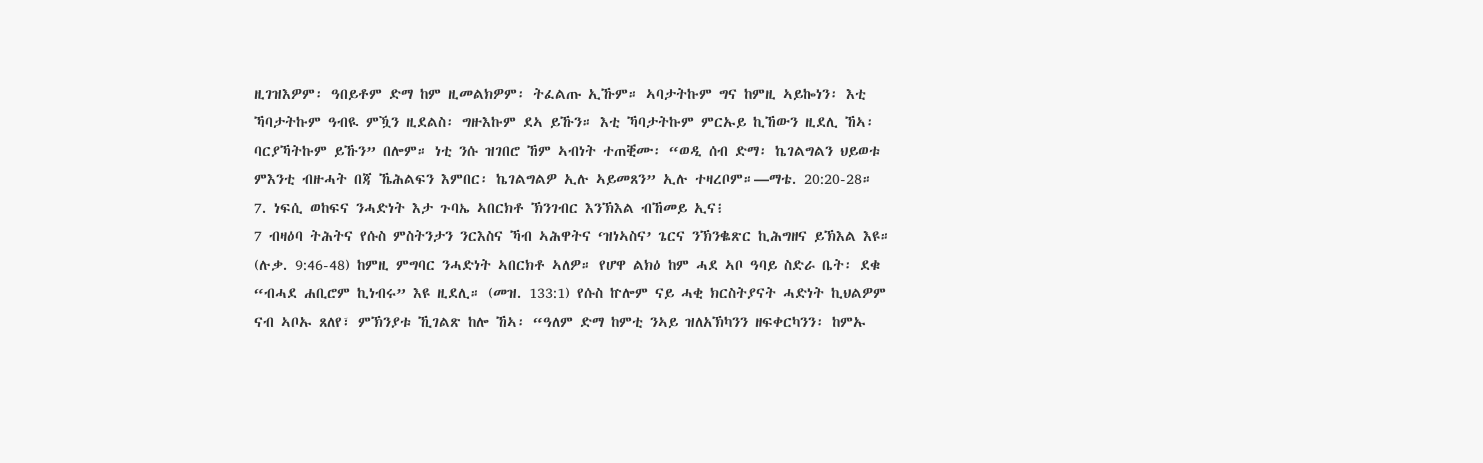ዚገዝእዎም፡ ዓበይቶም ድማ ከም ዚመልክዎም፡ ትፈልጡ ኢኹም። ኣባታትኩም ግና ከምዚ ኣይኰነን፡ እቲ ኻባታትኩም ዓብዪ ምዃን ዚደልስ፡ ግዙእኩም ደኣ ይኹን። እቲ ኻባታትኩም ምርኡይ ኪኸውን ዚደሊ ኸኣ፡ ባርያኻትኩም ይኹን” በሎም። ነቲ ንሱ ዝገበሮ ኸም ኣብነት ተጠቒሙ፡ “ወዲ ሰብ ድማ፡ ኬገልግልን ህይወቱ ምእንቲ ብዙሓት በጃ ኼሕልፍን እምበር፡ ኬገልግልዎ ኢሉ ኣይመጸን” ኢሉ ተዛረቦም።—ማቴ. 20:20-28።
7. ነፍሲ ወከፍና ንሓድነት እታ ጉባኤ ኣበርክቶ ኽንገብር እንኽእል ብኸመይ ኢና፧
7 ብዛዕባ ትሕትና የሱስ ምስትንታን ንርእስና ኻብ ኣሕዋትና ‘ዝነኣስና’ ጌርና ንኽንቈጽር ኪሕግዘና ይኽእል እዩ። (ሉቃ. 9:46-48) ከምዚ ምግባር ንሓድነት ኣበርክቶ ኣለዎ። የሆዋ ልክዕ ከም ሓደ ኣቦ ዓባይ ስድራ ቤት፡ ደቁ “ብሓደ ሐቢሮም ኪነብሩ” እዩ ዚደሊ። (መዝ. 133:1) የሱስ ኵሎም ናይ ሓቂ ክርስትያናት ሓድነት ኪህልዎም ናብ ኣቦኡ ጸለየ፣ ምኽንያቱ ኺገልጽ ከሎ ኸኣ፡ “ዓለም ድማ ከምቲ ንኣይ ዝለአኽካንን ዘፍቀርካንን፡ ከምኡ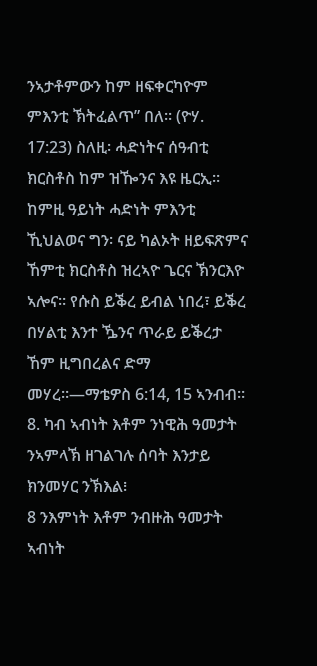ንኣታቶምውን ከም ዘፍቀርካዮም ምእንቲ ኽትፈልጥ” በለ። (ዮሃ. 17:23) ስለዚ፡ ሓድነትና ሰዓብቲ ክርስቶስ ከም ዝዀንና እዩ ዜርኢ። ከምዚ ዓይነት ሓድነት ምእንቲ ኺህልወና ግን፡ ናይ ካልኦት ዘይፍጽምና ኸምቲ ክርስቶስ ዝረኣዮ ጌርና ኽንርእዮ ኣሎና። የሱስ ይቕረ ይብል ነበረ፣ ይቕረ በሃልቲ እንተ ዄንና ጥራይ ይቕረታ ኸም ዚግበረልና ድማ መሃረ።—ማቴዎስ 6:14, 15 ኣንብብ።
8. ካብ ኣብነት እቶም ንነዊሕ ዓመታት ንኣምላኽ ዘገልገሉ ሰባት እንታይ ክንመሃር ንኽእል፧
8 ንእምነት እቶም ንብዙሕ ዓመታት ኣብነት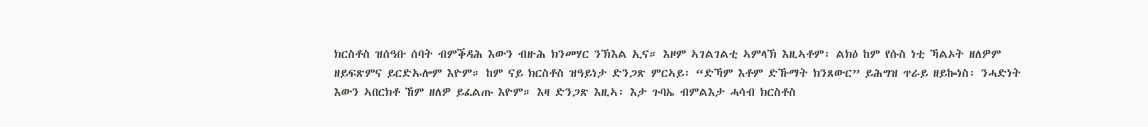ክርስቶስ ዝሰዓቡ ሰባት ብምቕዳሕ እውን ብዙሕ ክንመሃር ንኽእል ኢና። እዞም ኣገልገልቲ ኣምላኽ እዚኣቶም፡ ልክዕ ከም የሱስ ነቲ ኻልኦት ዘለዎም ዘይፍጽምና ይርድኡሎም እዮም። ከም ናይ ክርስቶስ ዝዓይነታ ድንጋጽ ምርኣይ፡ “ድኻም እቶም ድኹማት ክንጸውር” ይሕግዝ ጥራይ ዘይኰነስ፡ ንሓድነት እውን ኣበርክቶ ኸም ዘለዎ ይፈልጡ እዮም። እዛ ድንጋጽ እዚኣ፡ እታ ጉባኤ ብምልእታ ሓሳብ ክርስቶስ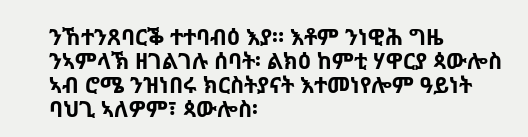ንኸተንጸባርቕ ተተባብዕ እያ። እቶም ንነዊሕ ግዜ ንኣምላኽ ዘገልገሉ ሰባት፡ ልክዕ ከምቲ ሃዋርያ ጳውሎስ ኣብ ሮሜ ንዝነበሩ ክርስትያናት እተመነየሎም ዓይነት ባህጊ ኣለዎም፣ ጳውሎስ፡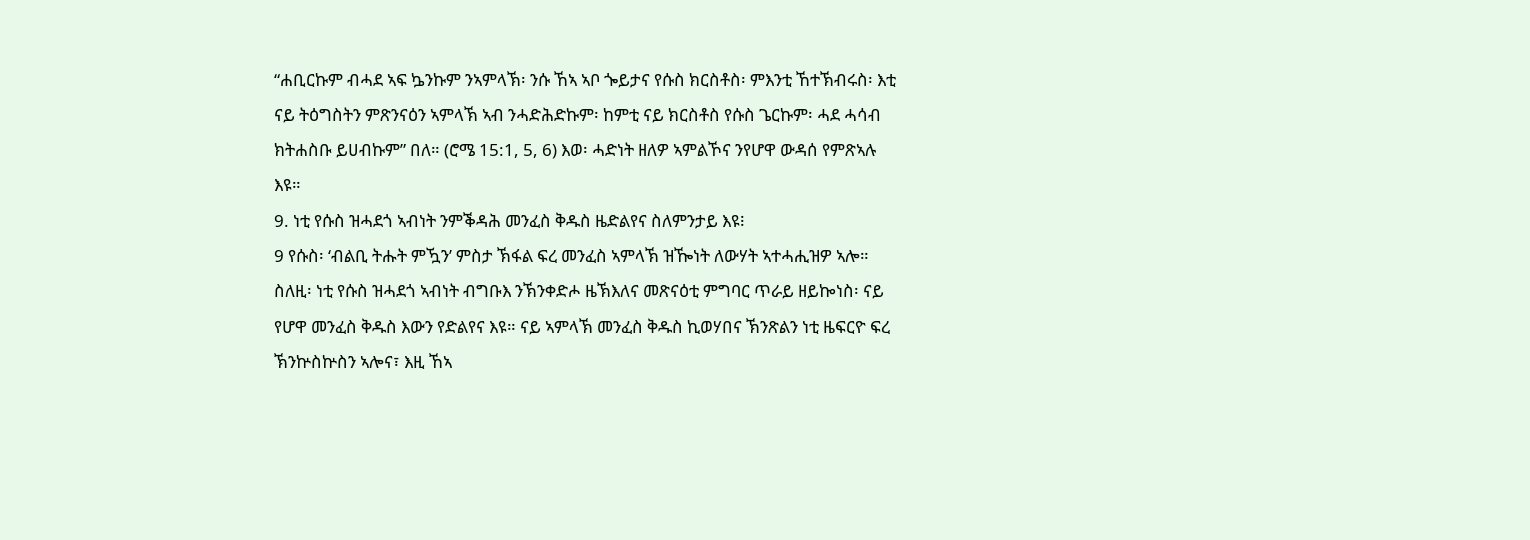“ሐቢርኩም ብሓደ ኣፍ ኴንኩም ንኣምላኽ፡ ንሱ ኸኣ ኣቦ ጐይታና የሱስ ክርስቶስ፡ ምእንቲ ኸተኽብሩስ፡ እቲ ናይ ትዕግስትን ምጽንናዕን ኣምላኽ ኣብ ንሓድሕድኩም፡ ከምቲ ናይ ክርስቶስ የሱስ ጌርኩም፡ ሓደ ሓሳብ ክትሐስቡ ይሀብኩም” በለ። (ሮሜ 15:1, 5, 6) እወ፡ ሓድነት ዘለዎ ኣምልኾና ንየሆዋ ውዳሰ የምጽኣሉ እዩ።
9. ነቲ የሱስ ዝሓደጎ ኣብነት ንምቕዳሕ መንፈስ ቅዱስ ዜድልየና ስለምንታይ እዩ፧
9 የሱስ፡ ‘ብልቢ ትሑት ምዃን’ ምስታ ኽፋል ፍረ መንፈስ ኣምላኽ ዝዀነት ለውሃት ኣተሓሒዝዎ ኣሎ። ስለዚ፡ ነቲ የሱስ ዝሓደጎ ኣብነት ብግቡእ ንኽንቀድሖ ዜኽእለና መጽናዕቲ ምግባር ጥራይ ዘይኰነስ፡ ናይ የሆዋ መንፈስ ቅዱስ እውን የድልየና እዩ። ናይ ኣምላኽ መንፈስ ቅዱስ ኪወሃበና ኽንጽልን ነቲ ዜፍርዮ ፍረ ኽንኵስኵስን ኣሎና፣ እዚ ኸኣ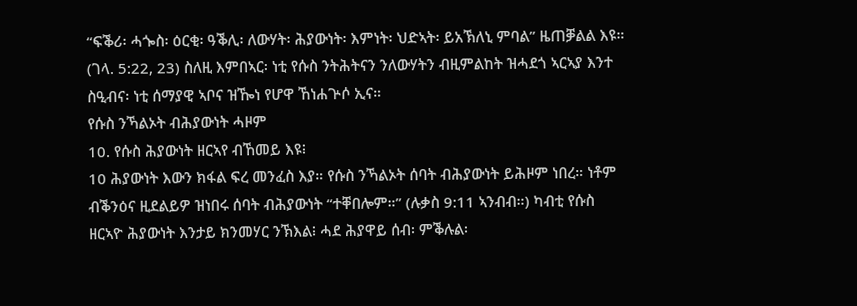“ፍቕሪ፡ ሓጐስ፡ ዕርቂ፡ ዓቕሊ፡ ለውሃት፡ ሕያውነት፡ እምነት፡ ህድኣት፡ ይአኽለኒ ምባል” ዜጠቓልል እዩ። (ገላ. 5:22, 23) ስለዚ እምበኣር፡ ነቲ የሱስ ንትሕትናን ንለውሃትን ብዚምልከት ዝሓደጎ ኣርኣያ እንተ ስዒብና፡ ነቲ ሰማያዊ ኣቦና ዝዀነ የሆዋ ኸነሐጕሶ ኢና።
የሱስ ንኻልኦት ብሕያውነት ሓዞም
10. የሱስ ሕያውነት ዘርኣየ ብኸመይ እዩ፧
10 ሕያውነት እውን ክፋል ፍረ መንፈስ እያ። የሱስ ንኻልኦት ሰባት ብሕያውነት ይሕዞም ነበረ። ነቶም ብቕንዕና ዚደልይዎ ዝነበሩ ሰባት ብሕያውነት “ተቐበሎም።” (ሉቃስ 9:11 ኣንብብ።) ካብቲ የሱስ ዘርኣዮ ሕያውነት እንታይ ክንመሃር ንኽእል፧ ሓደ ሕያዋይ ሰብ፡ ምቕሉል፡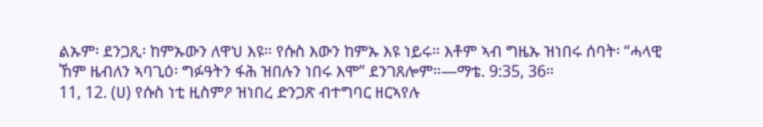ልኡም፡ ደንጋጺ፡ ከምኡውን ለዋህ እዩ። የሱስ እውን ከምኡ እዩ ነይሩ። እቶም ኣብ ግዜኡ ዝነበሩ ሰባት፡ “ሓላዊ ኸም ዜብለን ኣባጊዕ፡ ግፉዓትን ፋሕ ዝበሉን ነበሩ እሞ” ደንገጸሎም።—ማቴ. 9:35, 36።
11, 12. (ሀ) የሱስ ነቲ ዚስምዖ ዝነበረ ድንጋጽ ብተግባር ዘርኣየሉ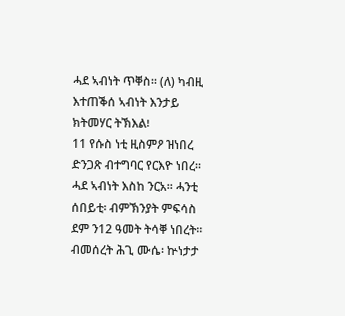ሓደ ኣብነት ጥቐስ። (ለ) ካብዚ እተጠቕሰ ኣብነት እንታይ ክትመሃር ትኽእል፧
11 የሱስ ነቲ ዚስምዖ ዝነበረ ድንጋጽ ብተግባር የርእዮ ነበረ። ሓደ ኣብነት እስከ ንርአ። ሓንቲ ሰበይቲ፡ ብምኽንያት ምፍሳስ ደም ን12 ዓመት ትሳቐ ነበረት። ብመሰረት ሕጊ ሙሴ፡ ኵነታታ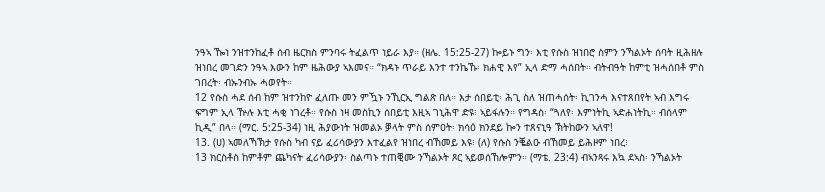ንዓኣ ዀነ ንዝተንከፈቶ ሰብ ዜርክስ ምንባሩ ትፈልጥ ነይራ እያ። (ዘሌ. 15:25-27) ኰይኑ ግን፡ እቲ የሱስ ዝነበሮ ስምን ንኻልኦት ሰባት ዚሕዘሉ ዝነበረ መገድን ንዓኣ እውን ከም ዜሕውያ ኣእመና። “ክዳኑ ጥራይ እንተ ተንኬኹ፡ ክሐዊ እየ” ኢላ ድማ ሓሰበት። ብትብዓት ከምቲ ዝሓሰበቶ ምስ ገበረት፡ ብኡንብኡ ሓወየት።
12 የሱስ ሓደ ሰብ ከም ዝተንከዮ ፈለጡ መን ምዃኑ ንኺርኢ ግልጽ በለ። እታ ሰበይቲ፡ ሕጊ ስለ ዝጠሓሰት፡ ኪገንሓ እናተጸበየት ኣብ እግሩ ፍግም ኢላ ዅሉ እቲ ሓቂ ነገረቶ። የሱስ ነዛ መስኪን ሰበይቲ እዚኣ ገኒሕዋ ድዩ፧ ኣይፋሉን። የግዳስ፡ “ጓለየ፡ እምነትኪ ኣድሐነትኪ። ብሰላም ኪዲ” በላ። (ማር. 5:25-34) ነዚ ሕያውነት ዝመልኦ ቓላት ምስ ሰምዐት፡ ክሳዕ ክንደይ ኰን ተጸናኒዓ ኽትከውን ኣለዋ!
13. (ሀ) ኣመለኻኽታ የሱስ ካብ ናይ ፈሪሳውያን እተፈልየ ዝነበረ ብኸመይ እዩ፧ (ለ) የሱስ ንቘልዑ ብኸመይ ይሕዞም ነበረ፧
13 ክርስቶስ ከምቶም ጨካናት ፈሪሳውያን፡ ስልጣኑ ተጠቒሙ ንኻልኦት ጾር ኣይወሰኸሎምን። (ማቴ. 23:4) ብኣንጻሩ እኳ ደኣስ፡ ንኻልኦት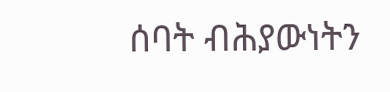ሰባት ብሕያውነትን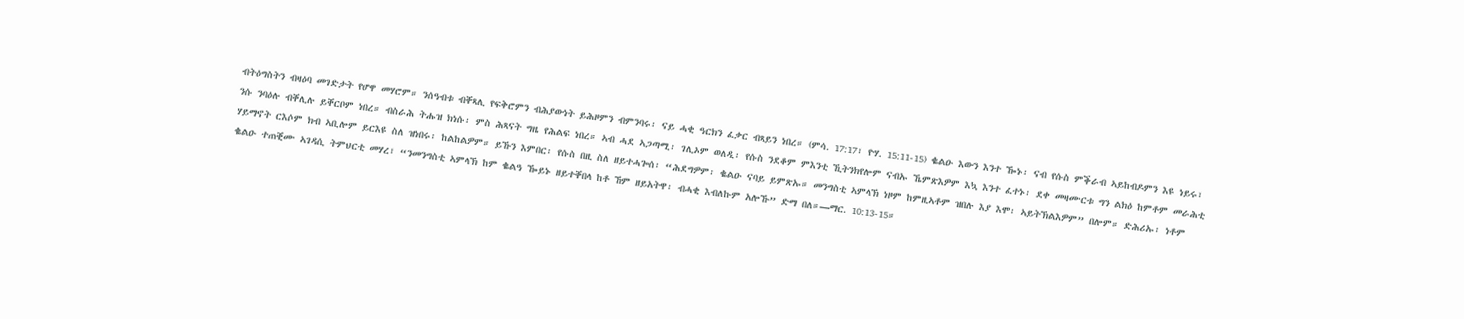ብትዕግስትን ብዛዕባ መገድታት የሆዋ መሃሮም። ንሰዓብቱ ብቐጻሊ የፍቅሮምን ብሕያውነት ይሕዞምን ብምንባሩ፡ ናይ ሓቂ ዓርክን ፈቃር ብጻይን ነበረ። (ምሳ. 17:17፣ ዮሃ. 15:11-15) ቈልዑ እውን እንተ ዀኑ፡ ናብ የሱስ ምቕራብ ኣይከብዶምን እዩ ነይሩ፣ ንሱ ንባዕሉ ብቐሊሉ ይቐርቦም ነበረ። ብስራሕ ትሑዝ ክነሱ፡ ምስ ሕጻናት ግዜ የሕልፍ ነበረ። ኣብ ሓደ ኣጋጣሚ፡ ገሊኦም ወለዲ፡ የሱስ ንደቆም ምእንቲ ኺትንክየሎም ናብኡ ኼምጽእዎም እኳ እንተ ፈተኑ፡ ደቀ መዛሙርቱ ግን ልክዕ ከምቶም መራሕቲ ሃይማኖት ርእሶም ክብ ኣቢሎም ይርእዩ ስለ ዝነበሩ፡ ከልከልዎም። ይኹን እምበር፡ የሱስ በዚ ስለ ዘይተሓጐሰ፡ “ሕደግዎም፡ ቈልዑ ናባይ ይምጽኡ። መንግስቲ ኣምላኽ ነዞም ከምዚኣቶም ዝበሉ እያ እሞ፡ ኣይትኽልእዎም” በሎም። ድሕሪኡ፡ ነቶም ቈልዑ ተጠቒሙ ኣገዳሲ ትምህርቲ መሃረ፣ “ንመንግስቲ ኣምላኽ ከም ቈልዓ ዀይኑ ዘይተቐበላ ከቶ ኸም ዘይአትዋ፡ ብሓቂ እብለኩም አሎኹ” ድማ በለ።—ማር. 10:13-15።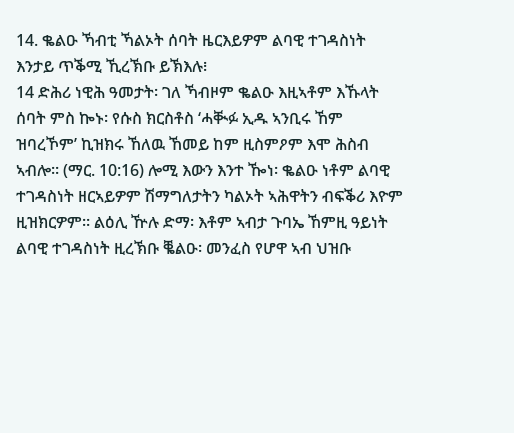14. ቈልዑ ኻብቲ ኻልኦት ሰባት ዜርእይዎም ልባዊ ተገዳስነት እንታይ ጥቕሚ ኺረኽቡ ይኽእሉ፧
14 ድሕሪ ነዊሕ ዓመታት፡ ገለ ኻብዞም ቈልዑ እዚኣቶም እኹላት ሰባት ምስ ኰኑ፡ የሱስ ክርስቶስ ‘ሓቚፉ ኢዱ ኣንቢሩ ኸም ዝባረኾም’ ኪዝክሩ ኸለዉ ኸመይ ከም ዚስምዖም እሞ ሕስብ ኣብሎ። (ማር. 10:16) ሎሚ እውን እንተ ዀነ፡ ቈልዑ ነቶም ልባዊ ተገዳስነት ዘርኣይዎም ሽማግለታትን ካልኦት ኣሕዋትን ብፍቕሪ እዮም ዚዝክርዎም። ልዕሊ ዅሉ ድማ፡ እቶም ኣብታ ጉባኤ ኸምዚ ዓይነት ልባዊ ተገዳስነት ዚረኽቡ ቘልዑ፡ መንፈስ የሆዋ ኣብ ህዝቡ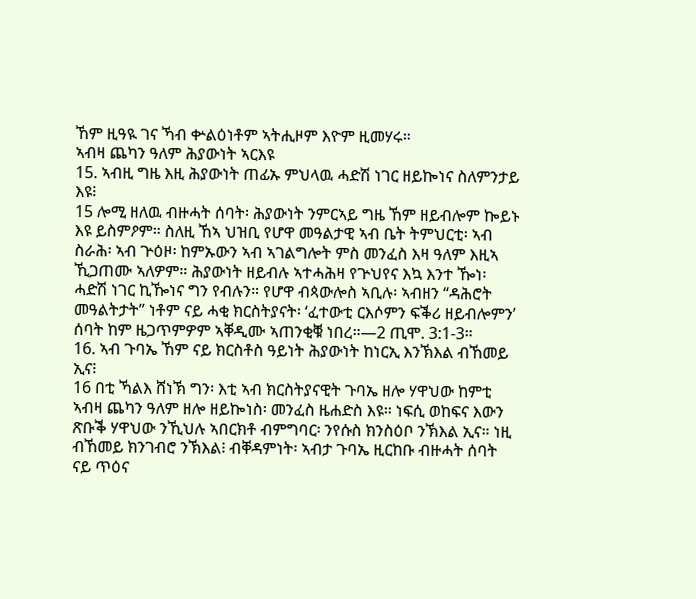ኸም ዚዓዪ ገና ኻብ ቍልዕነቶም ኣትሒዞም እዮም ዚመሃሩ።
ኣብዛ ጨካን ዓለም ሕያውነት ኣርእዩ
15. ኣብዚ ግዜ እዚ ሕያውነት ጠፊኡ ምህላዉ ሓድሽ ነገር ዘይኰነና ስለምንታይ እዩ፧
15 ሎሚ ዘለዉ ብዙሓት ሰባት፡ ሕያውነት ንምርኣይ ግዜ ኸም ዘይብሎም ኰይኑ እዩ ይስምዖም። ስለዚ ኸኣ ህዝቢ የሆዋ መዓልታዊ ኣብ ቤት ትምህርቲ፡ ኣብ ስራሕ፡ ኣብ ጕዕዞ፡ ከምኡውን ኣብ ኣገልግሎት ምስ መንፈስ እዛ ዓለም እዚኣ ኺጋጠሙ ኣለዎም። ሕያውነት ዘይብሉ ኣተሓሕዛ የጕህየና እኳ እንተ ዀነ፡ ሓድሽ ነገር ኪዀነና ግን የብሉን። የሆዋ ብጳውሎስ ኣቢሉ፡ ኣብዘን “ዳሕሮት መዓልትታት” ነቶም ናይ ሓቂ ክርስትያናት፡ ‘ፈተውቲ ርእሶምን ፍቕሪ ዘይብሎምን’ ሰባት ከም ዜጋጥምዎም ኣቐዲሙ ኣጠንቂቑ ነበረ።—2 ጢሞ. 3:1-3።
16. ኣብ ጉባኤ ኸም ናይ ክርስቶስ ዓይነት ሕያውነት ከነርኢ እንኽእል ብኸመይ ኢና፧
16 በቲ ኻልእ ሸነኽ ግን፡ እቲ ኣብ ክርስትያናዊት ጉባኤ ዘሎ ሃዋህው ከምቲ ኣብዛ ጨካን ዓለም ዘሎ ዘይኰነስ፡ መንፈስ ዜሐድስ እዩ። ነፍሲ ወከፍና እውን ጽቡቕ ሃዋህው ንኺህሉ ኣበርክቶ ብምግባር፡ ንየሱስ ክንስዕቦ ንኽእል ኢና። ነዚ ብኸመይ ክንገብሮ ንኽእል፧ ብቐዳምነት፡ ኣብታ ጉባኤ ዚርከቡ ብዙሓት ሰባት ናይ ጥዕና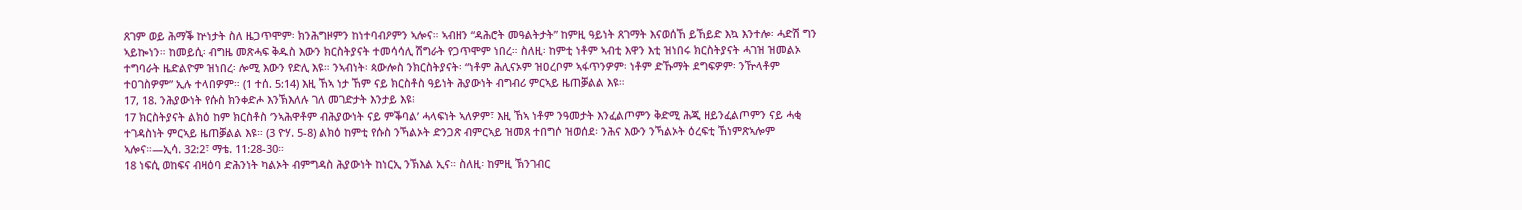ጸገም ወይ ሕማቕ ኵነታት ስለ ዜጋጥሞም፡ ክንሕግዞምን ከነተባብዖምን ኣሎና። ኣብዘን “ዳሕሮት መዓልትታት” ከምዚ ዓይነት ጸገማት እናወሰኸ ይኸይድ እኳ እንተሎ፡ ሓድሽ ግን ኣይኰነን። ከመይሲ፡ ብግዜ መጽሓፍ ቅዱስ እውን ክርስትያናት ተመሳሳሊ ሽግራት የጋጥሞም ነበረ። ስለዚ፡ ከምቲ ነቶም ኣብቲ እዋን እቲ ዝነበሩ ክርስትያናት ሓገዝ ዝመልኦ ተግባራት ዜድልዮም ዝነበረ፡ ሎሚ እውን የድሊ እዩ። ንኣብነት፡ ጳውሎስ ንክርስትያናት፡ “ነቶም ሕሊናኦም ዝዐረቦም ኣፋጥንዎም፡ ነቶም ድኹማት ደግፍዎም፡ ንዅላቶም ተዐገስዎም” ኢሉ ተላበዎም። (1 ተሰ. 5:14) እዚ ኸኣ ነታ ኸም ናይ ክርስቶስ ዓይነት ሕያውነት ብግብሪ ምርኣይ ዜጠቓልል እዩ።
17, 18. ንሕያውነት የሱስ ክንቀድሖ እንኽእለሉ ገለ መገድታት እንታይ እዩ፧
17 ክርስትያናት ልክዕ ከም ክርስቶስ ‘ንኣሕዋቶም ብሕያውነት ናይ ምቕባል’ ሓላፍነት ኣለዎም፣ እዚ ኸኣ ነቶም ንዓመታት እንፈልጦምን ቅድሚ ሕጂ ዘይንፈልጦምን ናይ ሓቂ ተገዳስነት ምርኣይ ዜጠቓልል እዩ። (3 ዮሃ. 5-8) ልክዕ ከምቲ የሱስ ንኻልኦት ድንጋጽ ብምርኣይ ዝመጸ ተበግሶ ዝወሰደ፡ ንሕና እውን ንኻልኦት ዕረፍቲ ኸነምጽኣሎም ኣሎና።—ኢሳ. 32:2፣ ማቴ. 11:28-30።
18 ነፍሲ ወከፍና ብዛዕባ ድሕንነት ካልኦት ብምግዳስ ሕያውነት ከነርኢ ንኽእል ኢና። ስለዚ፡ ከምዚ ኽንገብር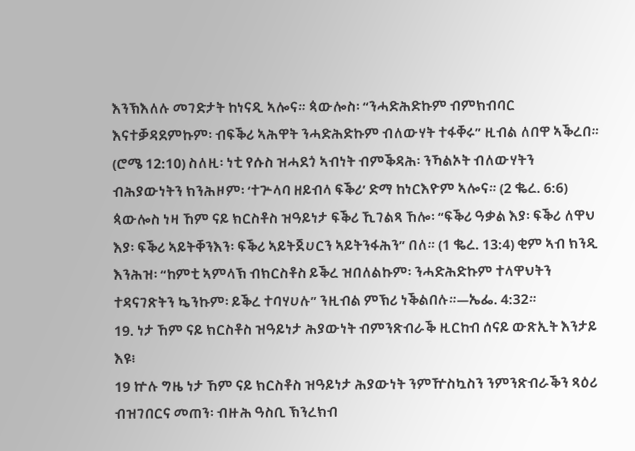እንኽእለሉ መገድታት ከነናዲ ኣሎና። ጳውሎስ፡ “ንሓድሕድኩም ብምክብባር እናተቓዳደምኩም፡ ብፍቕሪ ኣሕዋት ንሓድሕድኩም ብለውሃት ተፋቐሩ” ዚብል ለበዋ ኣቕረበ። (ሮሜ 12:10) ስለዚ፡ ነቲ የሱስ ዝሓደጎ ኣብነት ብምቕዳሕ፡ ንኻልኦት ብለውሃትን ብሕያውነትን ክንሕዞም፡ ‘ተጕላባ ዘይብላ ፍቕሪ’ ድማ ከነርእዮም ኣሎና። (2 ቈረ. 6:6) ጳውሎስ ነዛ ኸም ናይ ክርስቶስ ዝዓይነታ ፍቕሪ ኺገልጻ ኸሎ፡ “ፍቕሪ ዓቃል እያ፡ ፍቕሪ ለዋህ እያ፡ ፍቕሪ ኣይትቐንእን፡ ፍቕሪ ኣይትጀሀርን ኣይትንፋሕን” በለ። (1 ቈረ. 13:4) ቂም ኣብ ክንዲ እንሕዝ፡ “ከምቲ ኣምላኽ ብክርስቶስ ይቕረ ዝበለልኩም፡ ንሓድሕድኩም ተላዋህትን ተዳናገጽትን ኴንኩም፡ ይቕረ ተባሃሀሉ” ንዚብል ምኽሪ ነቕልበሉ።—ኤፌ. 4:32።
19. ነታ ኸም ናይ ክርስቶስ ዝዓይነታ ሕያውነት ብምንጽብራቕ ዚርከብ ሰናይ ውጽኢት እንታይ እዩ፧
19 ኵሉ ግዜ ነታ ኸም ናይ ክርስቶስ ዝዓይነታ ሕያውነት ንምዅስኳስን ንምንጽብራቕን ጻዕሪ ብዝገበርና መጠን፡ ብዙሕ ዓስቢ ኽንረክብ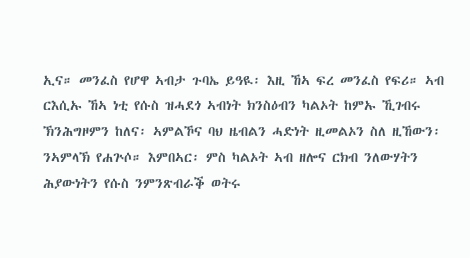ኢና። መንፈስ የሆዋ ኣብታ ጉባኤ ይዓዪ፡ እዚ ኸኣ ፍረ መንፈስ የፍሪ። ኣብ ርእሲኡ ኸኣ ነቲ የሱስ ዝሓደጎ ኣብነት ክንስዕብን ካልኦት ከምኡ ኺገብሩ ኽንሕግዞምን ከለና፡ ኣምልኾና ባህ ዜብልን ሓድነት ዚመልኦን ስለ ዚኸውን፡ ንኣምላኽ የሐጕሶ። እምበኣር፡ ምስ ካልኦት ኣብ ዘሎና ርክብ ንለውሃትን ሕያውነትን የሱስ ንምንጽብራቕ ወትሩ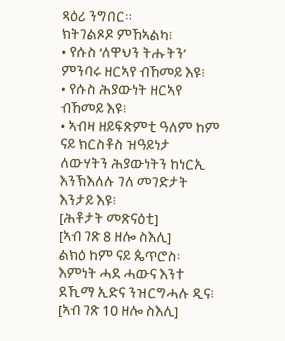ጻዕሪ ንግበር።
ክትገልጾዶ ምኸኣልካ፧
• የሱስ ‘ለዋህን ትሑትን’ ምንባሩ ዘርኣየ ብኸመይ እዩ፧
• የሱስ ሕያውነት ዘርኣየ ብኸመይ እዩ፧
• ኣብዛ ዘይፍጽምቲ ዓለም ከም ናይ ክርስቶስ ዝዓይነታ ለውሃትን ሕያውነትን ከነርኢ እንኽእለሉ ገለ መገድታት እንታይ እዩ፧
[ሕቶታት መጽናዕቲ]
[ኣብ ገጽ 8 ዘሎ ስእሊ]
ልክዕ ከም ናይ ጴጥሮስ፡ እምነት ሓደ ሓውና እንተ ደኺማ ኢድና ንዝርግሓሉ ዲና፧
[ኣብ ገጽ 10 ዘሎ ስእሊ]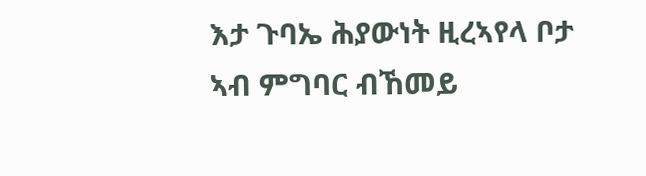እታ ጉባኤ ሕያውነት ዚረኣየላ ቦታ ኣብ ምግባር ብኸመይ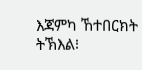እጃምካ ኸተበርክት ትኽእል፧